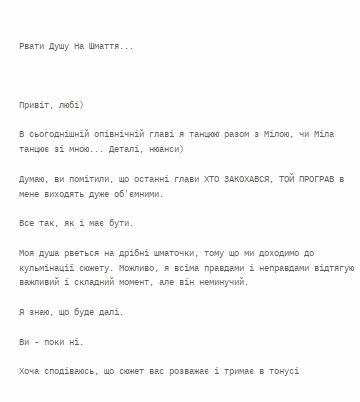Рвати Душу На Шмаття...



Привіт, любі)

В сьогоднішній опівнічній главі я танцюю разом з Мілою, чи Міла танцює зі мною... Деталі, нюанси)

Думаю, ви помітили, що останні глави ХТО ЗАКОХАВСЯ, ТОЙ ПРОГРАВ в мене виходять дуже об'ємними.

Все так, як і має бути.

Моя душа рветься на дрібні шматочки, тому що ми доходимо до кульмінації сюжету. Можливо, я всіма правдами і неправдами відтягую важливий і складний момент, але він неминучий.

Я знаю, що буде далі.

Ви - поки ні.

Хоча сподіваюсь, що сюжет вас розважає і тримає в тонусі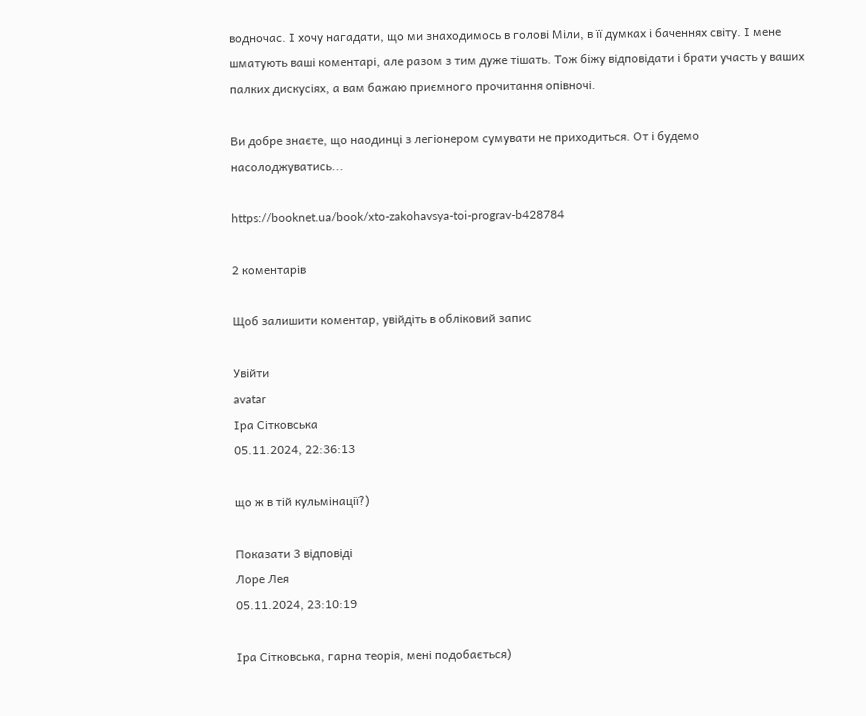водночас. І хочу нагадати, що ми знаходимось в голові Міли, в її думках і баченнях світу. І мене шматують ваші коментарі, але разом з тим дуже тішать. Тож біжу відповідати і брати участь у ваших палких дискусіях, а вам бажаю приємного прочитання опівночі.

Ви добре знаєте, що наодинці з легіонером сумувати не приходиться. От і будемо насолоджуватись...

https://booknet.ua/book/xto-zakohavsya-toi-prograv-b428784

2 коментарів

Щоб залишити коментар, увійдіть в обліковий запис

Увійти
avatar
Іра Сітковська
05.11.2024, 22:36:13

що ж в тій кульмінації?)

Показати 3 відповіді
Лоре Лея
05.11.2024, 23:10:19

Іра Сітковська, гарна теорія, мені подобається)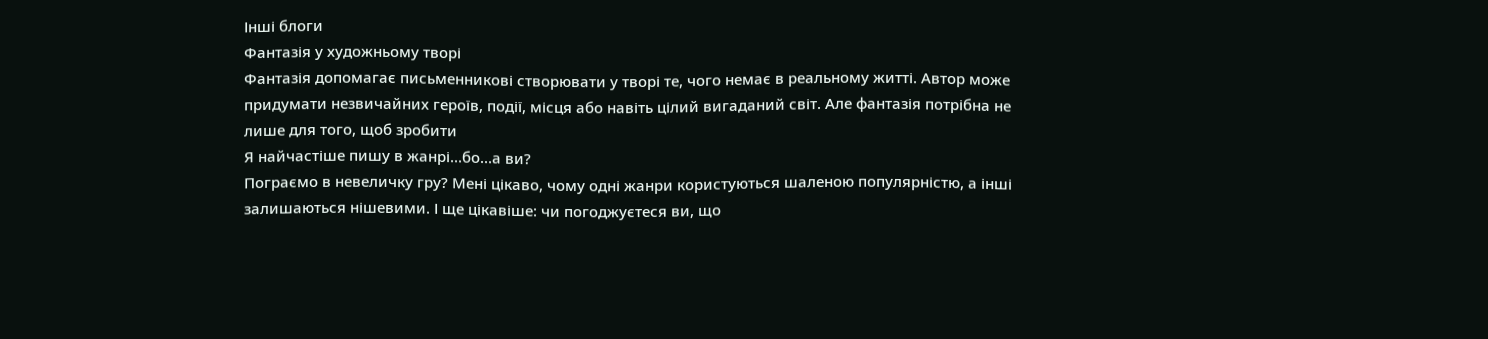Інші блоги
Фантазія у художньому творі
Фантазія допомагає письменникові створювати у творі те, чого немає в реальному житті. Автор може придумати незвичайних героїв, події, місця або навіть цілий вигаданий світ. Але фантазія потрібна не лише для того, щоб зробити
Я найчастіше пишу в жанрі...бо...а ви?
Пограємо в невеличку гру? Мені цікаво, чому одні жанри користуються шаленою популярністю, а інші залишаються нішевими. І ще цікавіше: чи погоджуєтеся ви, що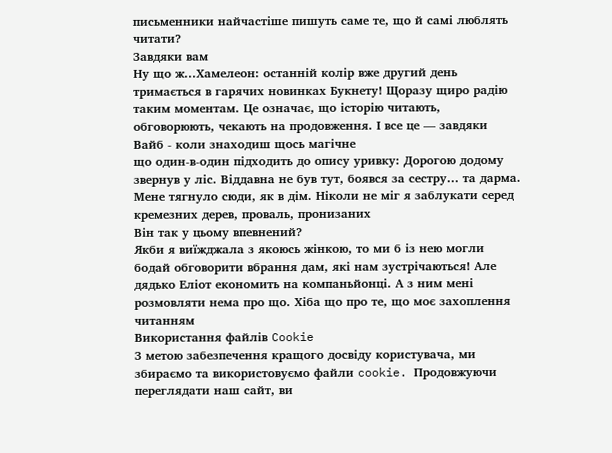письменники найчастіше пишуть саме те, що й самі люблять читати?
Завдяки вам
Ну що ж...Хамелеон: останній колір вже другий день тримається в гарячих новинках Букнету! Щоразу щиро радію таким моментам. Це означає, що історію читають, обговорюють, чекають на продовження. І все це — завдяки
Вайб - коли знаходиш щось магічне
що один-в-один підходить до опису уривку: Дорогою додому звернув у ліс. Віддавна не був тут, боявся за сестру… та дарма. Мене тягнуло сюди, як в дім. Ніколи не міг я заблукати серед кремезних дерев, проваль, пронизаних
Він так у цьому впевнений?
Якби я виїжджала з якоюсь жінкою, то ми б із нею могли бодай обговорити вбрання дам, які нам зустрічаються! Але дядько Еліот економить на компаньйонці. А з ним мені розмовляти нема про що. Хіба що про те, що моє захоплення читанням
Використання файлів Cookie
З метою забезпечення кращого досвіду користувача, ми збираємо та використовуємо файли cookie. Продовжуючи переглядати наш сайт, ви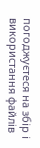погоджуєтеся на збір і використання файлів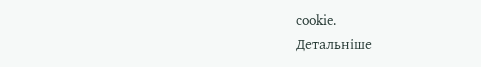cookie.
Детальніше